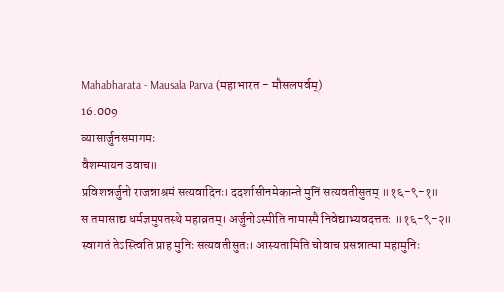Mahabharata - Mausala Parva (महाभारत - मौसलपर्वम्)
16.009
व्यासार्जुनसमागमः
वैशम्पायन उवाच॥
प्रविशन्नर्जुनो राजन्नाश्रमं सत्यवादिनः। ददर्शासीनमेकान्ते मुनिं सत्यवतीसुतम् ॥१६-९-१॥
स तमासाद्य धर्मज्ञमुपतस्थे महाव्रतम्। अर्जुनोऽस्मीति नामास्मै निवेद्याभ्यवदत्ततः ॥१६-९-२॥
स्वागतं तेऽस्त्विति प्राह मुनिः सत्यवतीसुतः। आस्यतामिति चोवाच प्रसन्नात्मा महामुनिः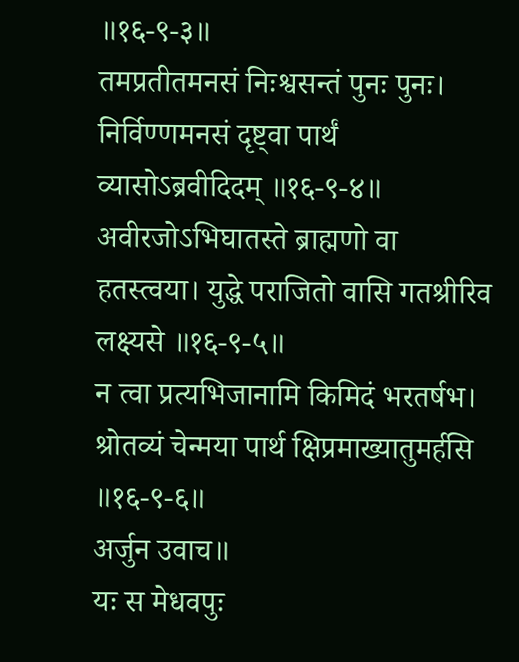॥१६-९-३॥
तमप्रतीतमनसं निःश्वसन्तं पुनः पुनः। निर्विण्णमनसं दृष्ट्वा पार्थं व्यासोऽब्रवीदिदम् ॥१६-९-४॥
अवीरजोऽभिघातस्ते ब्राह्मणो वा हतस्त्वया। युद्धे पराजितो वासि गतश्रीरिव लक्ष्यसे ॥१६-९-५॥
न त्वा प्रत्यभिजानामि किमिदं भरतर्षभ। श्रोतव्यं चेन्मया पार्थ क्षिप्रमाख्यातुमर्हसि ॥१६-९-६॥
अर्जुन उवाच॥
यः स मेधवपुः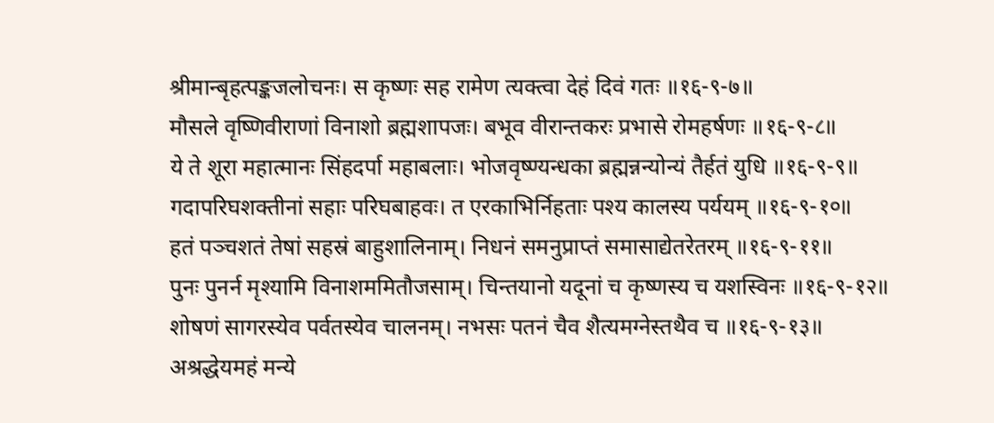श्रीमान्बृहत्पङ्कजलोचनः। स कृष्णः सह रामेण त्यक्त्वा देहं दिवं गतः ॥१६-९-७॥
मौसले वृष्णिवीराणां विनाशो ब्रह्मशापजः। बभूव वीरान्तकरः प्रभासे रोमहर्षणः ॥१६-९-८॥
ये ते शूरा महात्मानः सिंहदर्पा महाबलाः। भोजवृष्ण्यन्धका ब्रह्मन्नन्योन्यं तैर्हतं युधि ॥१६-९-९॥
गदापरिघशक्तीनां सहाः परिघबाहवः। त एरकाभिर्निहताः पश्य कालस्य पर्ययम् ॥१६-९-१०॥
हतं पञ्चशतं तेषां सहस्रं बाहुशालिनाम्। निधनं समनुप्राप्तं समासाद्येतरेतरम् ॥१६-९-११॥
पुनः पुनर्न मृश्यामि विनाशममितौजसाम्। चिन्तयानो यदूनां च कृष्णस्य च यशस्विनः ॥१६-९-१२॥
शोषणं सागरस्येव पर्वतस्येव चालनम्। नभसः पतनं चैव शैत्यमग्नेस्तथैव च ॥१६-९-१३॥
अश्रद्धेयमहं मन्ये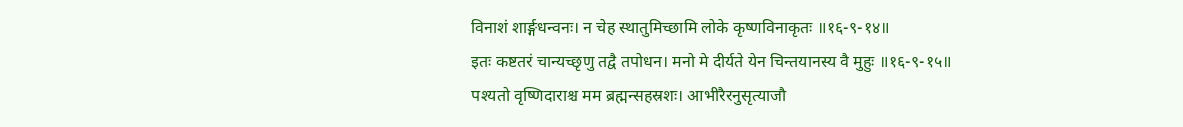विनाशं शार्ङ्गधन्वनः। न चेह स्थातुमिच्छामि लोके कृष्णविनाकृतः ॥१६-९-१४॥
इतः कष्टतरं चान्यच्छृणु तद्वै तपोधन। मनो मे दीर्यते येन चिन्तयानस्य वै मुहुः ॥१६-९-१५॥
पश्यतो वृष्णिदाराश्च मम ब्रह्मन्सहस्रशः। आभीरैरनुसृत्याजौ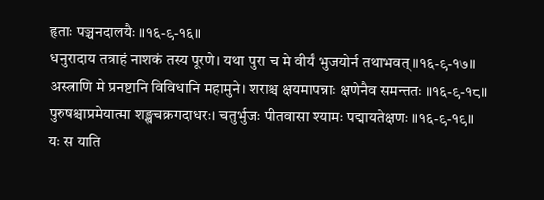हृताः पञ्चनदालयैः ॥१६-९-१६॥
धनुरादाय तत्राहं नाशकं तस्य पूरणे। यथा पुरा च मे वीर्यं भुजयोर्न तथाभवत् ॥१६-९-१७॥
अस्त्राणि मे प्रनष्टानि विविधानि महामुने। शराश्च क्षयमापन्नाः क्षणेनैव समन्ततः ॥१६-९-१८॥
पुरुषश्चाप्रमेयात्मा शङ्खचक्रगदाधरः। चतुर्भुजः पीतवासा श्यामः पद्मायतेक्षणः ॥१६-९-१९॥
यः स याति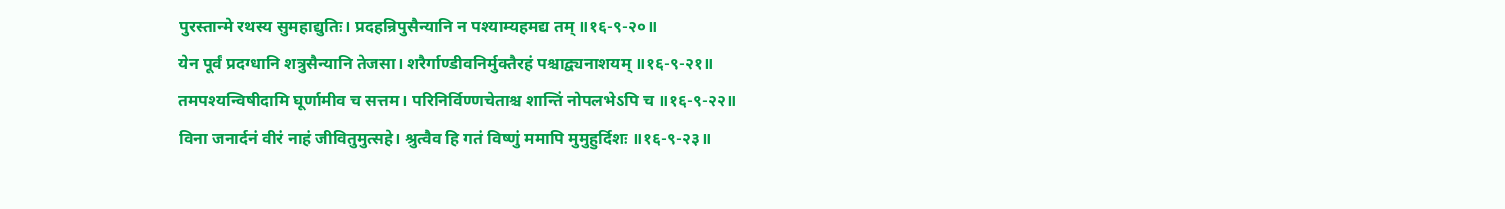पुरस्तान्मे रथस्य सुमहाद्युतिः। प्रदहन्रिपुसैन्यानि न पश्याम्यहमद्य तम् ॥१६-९-२०॥
येन पूर्वं प्रदग्धानि शत्रुसैन्यानि तेजसा। शरैर्गाण्डीवनिर्मुक्तैरहं पश्चाद्व्यनाशयम् ॥१६-९-२१॥
तमपश्यन्विषीदामि घूर्णामीव च सत्तम। परिनिर्विण्णचेताश्च शान्तिं नोपलभेऽपि च ॥१६-९-२२॥
विना जनार्दनं वीरं नाहं जीवितुमुत्सहे। श्रुत्वैव हि गतं विष्णुं ममापि मुमुहुर्दिशः ॥१६-९-२३॥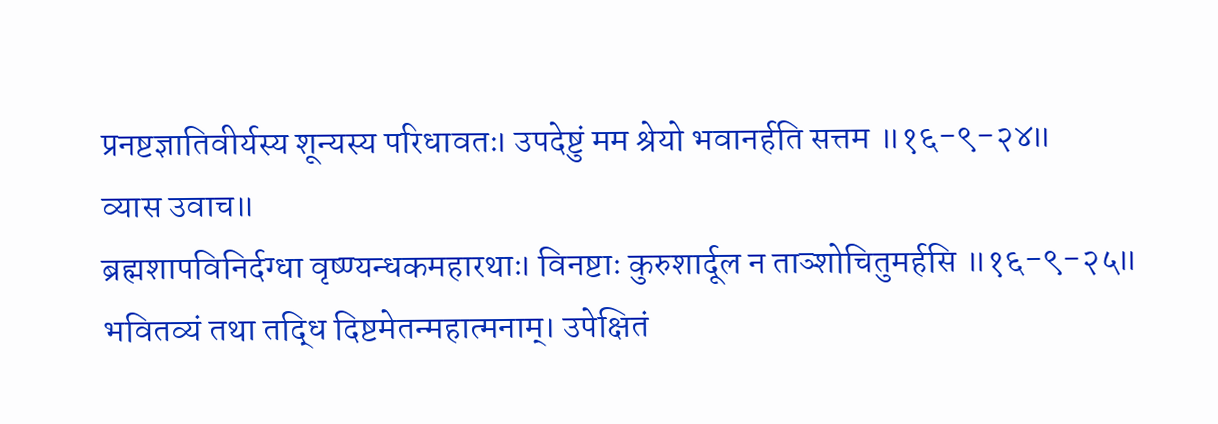प्रनष्टज्ञातिवीर्यस्य शून्यस्य परिधावतः। उपदेष्टुं मम श्रेयो भवानर्हति सत्तम ॥१६-९-२४॥
व्यास उवाच॥
ब्रह्मशापविनिर्दग्धा वृष्ण्यन्धकमहारथाः। विनष्टाः कुरुशार्दूल न ताञ्शोचितुमर्हसि ॥१६-९-२५॥
भवितव्यं तथा तद्धि दिष्टमेतन्महात्मनाम्। उपेक्षितं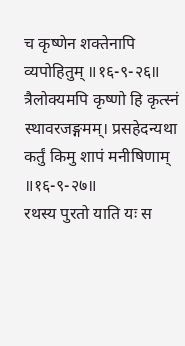च कृष्णेन शक्तेनापि व्यपोहितुम् ॥१६-९-२६॥
त्रैलोक्यमपि कृष्णो हि कृत्स्नं स्थावरजङ्गमम्। प्रसहेदन्यथा कर्तुं किमु शापं मनीषिणाम् ॥१६-९-२७॥
रथस्य पुरतो याति यः स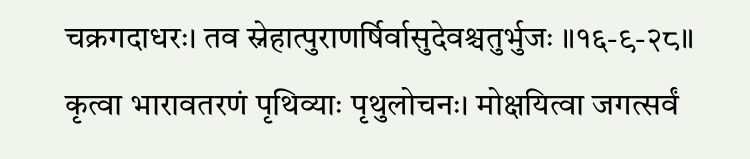चक्रगदाधरः। तव स्नेहात्पुराणर्षिर्वासुदेवश्चतुर्भुजः ॥१६-९-२८॥
कृत्वा भारावतरणं पृथिव्याः पृथुलोचनः। मोक्षयित्वा जगत्सर्वं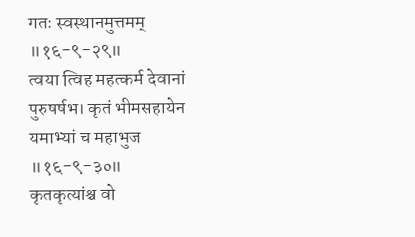गतः स्वस्थानमुत्तमम् ॥१६-९-२९॥
त्वया त्विह महत्कर्म देवानां पुरुषर्षभ। कृतं भीमसहायेन यमाभ्यां च महाभुज ॥१६-९-३०॥
कृतकृत्यांश्च वो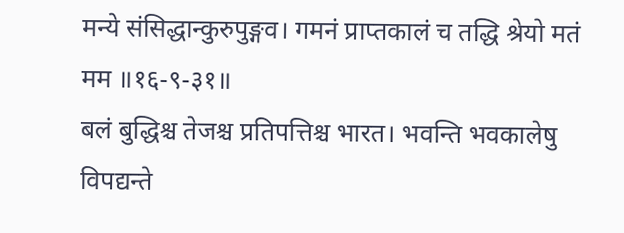मन्ये संसिद्धान्कुरुपुङ्गव। गमनं प्राप्तकालं च तद्धि श्रेयो मतं मम ॥१६-९-३१॥
बलं बुद्धिश्च तेजश्च प्रतिपत्तिश्च भारत। भवन्ति भवकालेषु विपद्यन्ते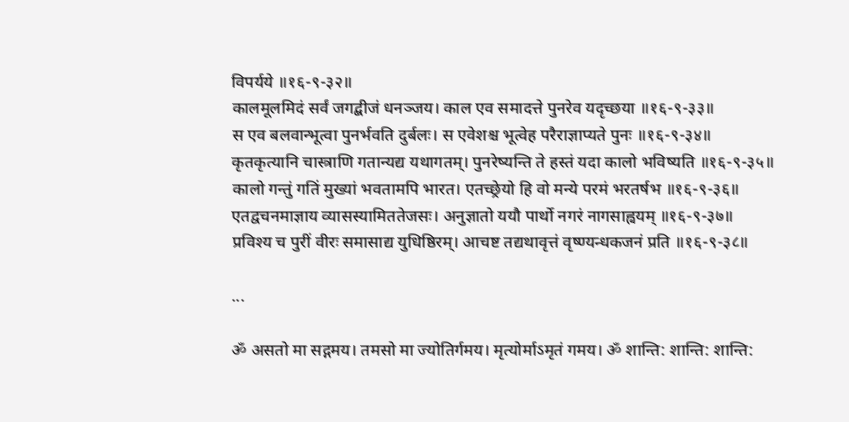विपर्यये ॥१६-९-३२॥
कालमूलमिदं सर्वं जगद्बीजं धनञ्जय। काल एव समादत्ते पुनरेव यदृच्छया ॥१६-९-३३॥
स एव बलवान्भूत्वा पुनर्भवति दुर्बलः। स एवेशश्च भूत्वेह परैराज्ञाप्यते पुनः ॥१६-९-३४॥
कृतकृत्यानि चास्त्राणि गतान्यद्य यथागतम्। पुनरेष्यन्ति ते हस्तं यदा कालो भविष्यति ॥१६-९-३५॥
कालो गन्तुं गतिं मुख्यां भवतामपि भारत। एतच्छ्रेयो हि वो मन्ये परमं भरतर्षभ ॥१६-९-३६॥
एतद्वचनमाज्ञाय व्यासस्यामिततेजसः। अनुज्ञातो ययौ पार्थो नगरं नागसाह्वयम् ॥१६-९-३७॥
प्रविश्य च पुरीं वीरः समासाद्य युधिष्ठिरम्। आचष्ट तद्यथावृत्तं वृष्ण्यन्धकजनं प्रति ॥१६-९-३८॥

...

ॐ असतो मा सद्गमय। तमसो मा ज्योतिर्गमय। मृत्योर्माऽमृतं गमय। ॐ शान्ति: शान्ति: शान्ति: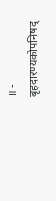॥ - बृहदारण्यकोपनिषद्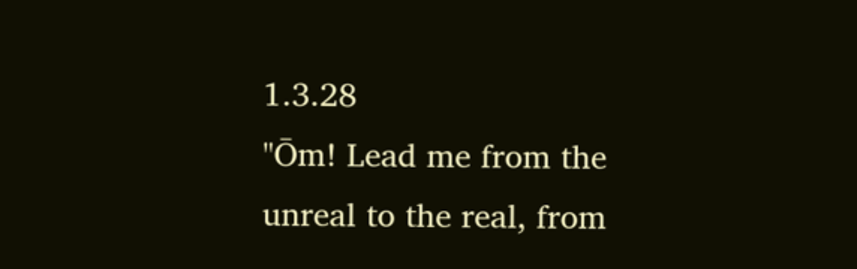1.3.28
"Ōm! Lead me from the unreal to the real, from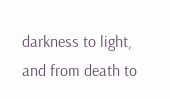darkness to light, and from death to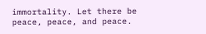immortality. Let there be peace, peace, and peace.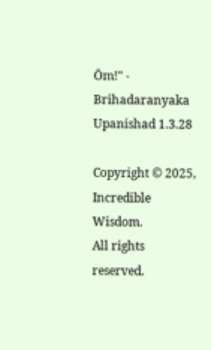Ōm!" - Brihadaranyaka Upanishad 1.3.28

Copyright © 2025, Incredible Wisdom.
All rights reserved.